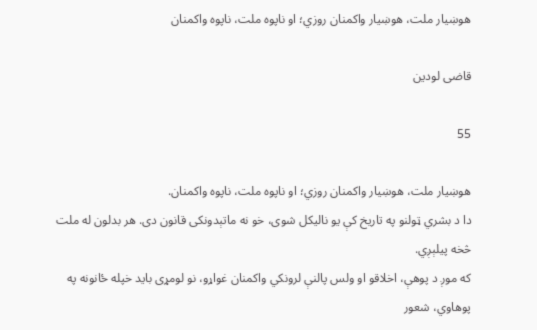هوښیار ملت، هوښیار واکمنان روزي؛ او ناپوه ملت، ناپوه واکمنان

قاضی لودین

55

هوښیار ملت، هوښیار واکمنان روزي؛ او ناپوه ملت، ناپوه واکمنان.
دا د بشري ټولنو په تاریخ کې یو نالیکل شوی، خو نه ماتېدونکی قانون دی. هر بدلون له ملت څخه پیلېږي.
که موږ د پوهې، اخلاقو او ولس پالنې لرونکي واکمنان غواړو، نو لومړی باید خپله ځانونه په پوهاوي، شعور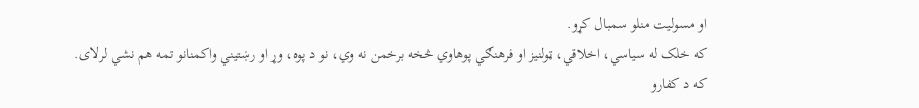او مسولیت منلو سمبال کړو.
که خلک له سیاسي، اخلاقي، ټولنیز او فرهنګي پوهاوي څخه برخمن نه وي، نو د پوه، وړ او رښتیني واکمنانو تمه هم نشي لرلای.
که د کفارو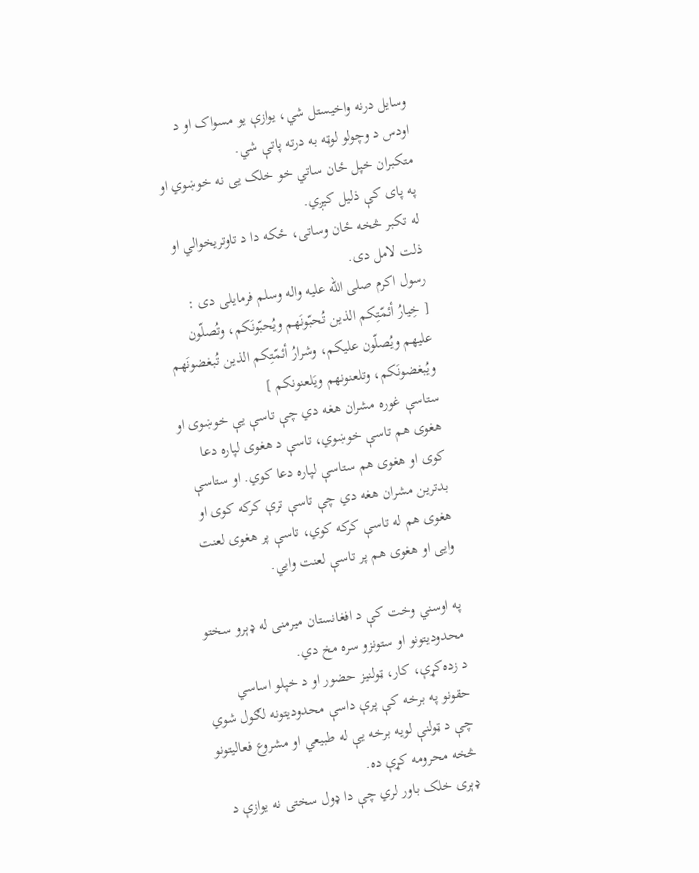وسایل درنه واخیستل شي، یوازې یو مسواک او د اودس د وچولو لوټه به درته پاتې شي.
متکبران خپل ځان ساتي خو خلک یی نه خوښوي او په پای کې ذلیل کیږي.
له تکبر څخه ځان وساتی، ځکه دا د تاوتریخوالي او ذلت لامل دی.
رسول اکرم صلی الله علیه واله وسلم فرمایلی دی :
[ خِيارُ أئمّتِكم الذين تُحبّونَهم ويُحبّونَكم، وتُصلّون عليهم ويُصلّون عليكم، وشرارُ أئمّتِكم الذين تُبغضونَهم ويُبغضونَكم، وتلعنونهم ويَلعنونكم ]
ستاسې غوره مشران هغه دي چې تاسې یې خوښوی او هغوی هم تاسې خوښوي، تاسې د هغوی لپاره دعا کوی او هغوی هم ستاسې لپاره دعا کوي. او ستاسې بدترین مشران هغه دي چې تاسې ترې کرکه کوی او هغوی هم له تاسې کرکه کوي، تاسې پر هغوی لعنت وایی او هغوی هم پر تاسې لعنت وایي.

په اوسني وخت کې د افغانستان میرمنی له ډېرو سختو محدودیتونو او ستونزو سره مخ دي.
د زده‌کړې، کار، ټولنیز حضور او د خپلو اساسي حقونو په برخه کې پرې داسې محدودیتونه لګول شوي چې د ټولنې لویه برخه یې له طبیعي او مشروع فعالیتونو څخه محرومه کړې ده.
ډېری خلک باور لري چې دا ډول سختی نه یوازې د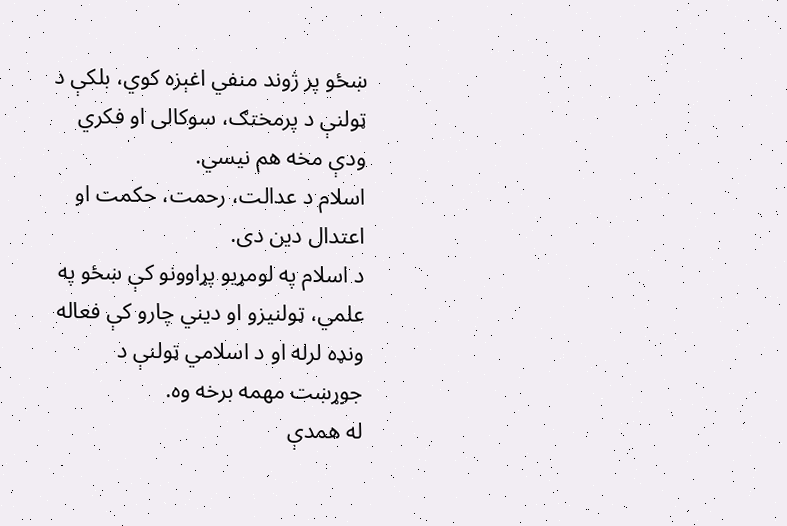ښځو پر ژوند منفي اغېزه کوي، بلکې د ټولنې د پرمختګ، سوکالی او فکري ودې مخه هم نیسي.
اسلام د عدالت، رحمت، حکمت او اعتدال دین دی.
د اسلام په لومړیو پړاوونو کې ښځو په علمي، ټولنیزو او دیني چارو کې فعاله ونډه لرله او د اسلامي ټولنې د جوړښت مهمه برخه وه.
له همدې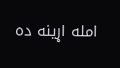امله اړینه ده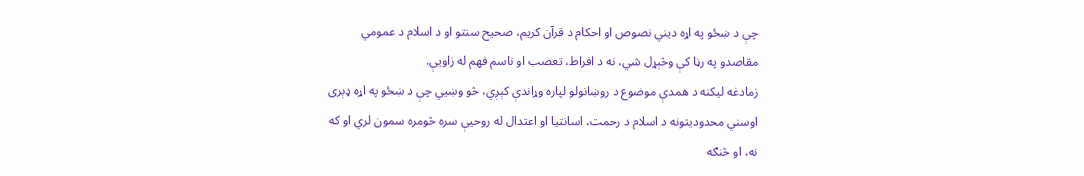چې د ښځو په اړه دیني نصوص او احکام د قرآن کریم، صحیح سنتو او د اسلام د عمومي مقاصدو په رڼا کې وڅېړل شي، نه د افراط، تعصب او ناسم فهم له زاویې.
زمادغه لیکنه د همدې موضوع د روښانولو لپاره وړاندې کېږي، څو وښيي چې د ښځو په اړه ډېری اوسني محدودیتونه د اسلام د رحمت، اسانتیا او اعتدال له روحیې سره څومره سمون لري او که نه، او څنګه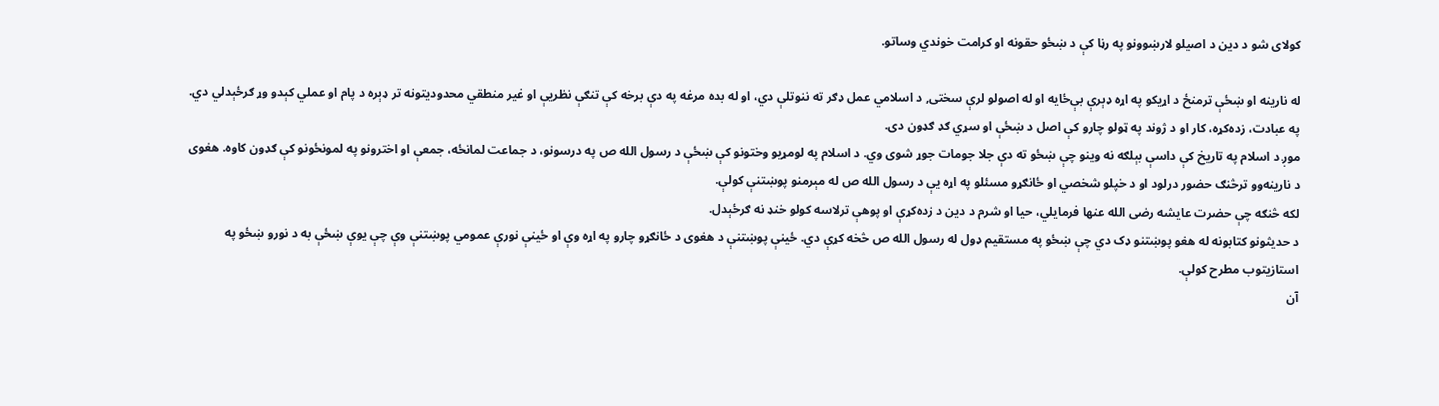کولای شو د دین د اصیلو لارښوونو په رڼا کې د ښځو حقونه او کرامت خوندي وساتو.

له نارینه او ښځې ترمنځ د اړیکو په اړه ډېرې بې‌ځایه او له اصولو لرې سختی, د اسلامي عمل ډګر ته ننوتلې دي، او له بده مرغه په دې برخه کې تنګې نظریې او غیر منطقي محدودیتونه تر ډېره د پام او عملي کېدو وړ ګرځېدلي دي.
په عبادت، زده‌کړه، کار او د ژوند په ټولو چارو کې اصل د ښځې او سړي ګډ ګډون دی.
موږ د اسلام په تاریخ کې داسې بېلګه نه وینو چې ښځو ته دې جلا جومات جوړ شوی وي. د اسلام په لومړیو وختونو کې ښځې د رسول الله ص په درسونو، د جماعت لمانځه، جمعې او اخترونو په لمونځونو کې ګډون کاوه. هغوی د نارینه‌وو ترڅنګ حضور درلود او د خپلو شخصي او ځانګړو مسئلو په اړه یې د رسول الله ص له مېرمنو پوښتنې کولې.
لکه څنګه چې حضرت عایشه رضی الله عنها فرمایلي، حیا او شرم د دین د زده‌کړې او پوهې ترلاسه کولو خنډ نه ګرځېدل.
د حدیثونو کتابونه له هغو پوښتنو ډک دي چې ښځو په مستقیم ډول له رسول الله ص څخه کړې دي. ځینې پوښتنې د هغوی د ځانګړو چارو په اړه وې او ځینې نورې عمومي پوښتنې وې چې یوې ښځې به د نورو ښځو په استازیتوب مطرح کولې.
آن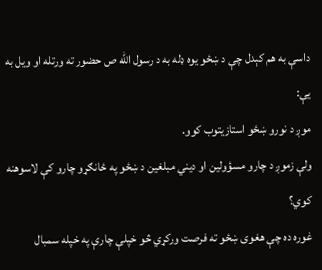داسې به هم کېدل چې د ښځو یوه ډله به د رسول الله ص حضور ته ورتله او ویل به یې:
موږ د نورو ښځو استازیتوب کوو.
ولې زموږ د چارو مسؤولین او دیني مبلغین د ښځو په ځانګړو چارو کې لاسوهنه کوي؟
غوره ده چې هغوی ښځو ته فرصت ورکړي څو خپلې چارې په خپله سمبال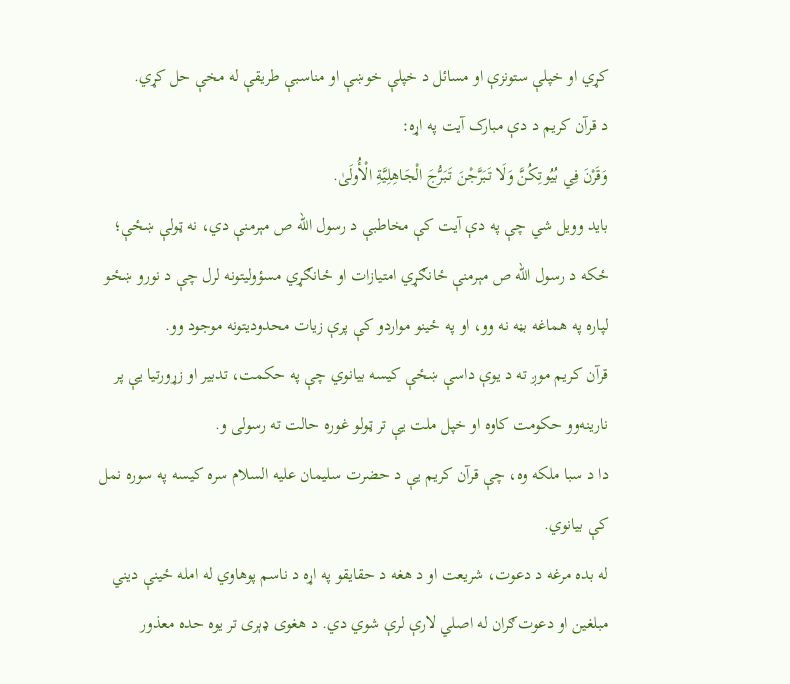کړي او خپلې ستونزې او مسائل د خپلې خوښې او مناسبې طریقې له مخې حل کړي.
د قرآن کریم د دې مبارک آیت په اړه:
وَقَرْنَ فِي بُيُوتِكُنَّ وَلَا تَبَرَّجْنَ تَبَرُّجَ الْجَاهِلِيَّةِ الْأُولَىٰ.
باید وویل شي چې په دې آیت کې مخاطبې د رسول الله ص مېرمنې دي، نه ټولې ښځې؛ ځکه د رسول الله ص مېرمنې ځانګړي امتیازات او ځانګړي مسؤولیتونه لرل چې د نورو ښځو لپاره په هماغه بڼه نه وو، او په ځینو مواردو کې پرې زیات محدودیتونه موجود وو.
قرآن کریم موږ ته د یوې داسې ښځې کیسه بیانوي چې په حکمت، تدبیر او زړورتیا یې پر نارینه‌وو حکومت کاوه او خپل ملت یې تر ټولو غوره حالت ته رسولی و.
دا د سبا ملکه وه، چې قرآن کریم یې د حضرت سلیمان علیه السلام سره کیسه په سوره نمل کې بیانوي.
له بده مرغه د دعوت، شریعت او د هغه د حقایقو په اړه د ناسم پوهاوي له امله ځینې دیني مبلغین او دعوت‌ګران له اصلي لارې لرې شوي دي. د هغوی ډېری تر یوه حده معذور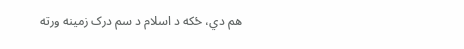هم دي، ځکه د اسلام د سم درک زمینه ورته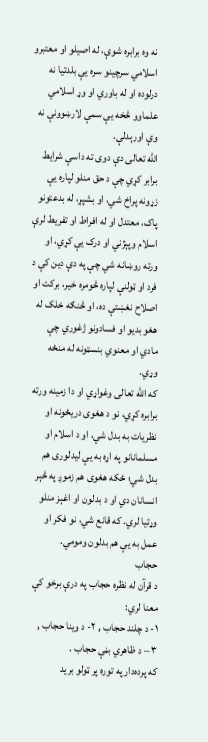نه وه برابره شوې، له اصیلو او معتبرو اسلامي سرچینو سره یې بلدتیا نه درلوده او له باوري او وړ اسلامي علماوو څخه یې سمې لارښوونې نه وې اورېدلې.
الله تعالی دې دوی ته داسې شرایط برابر کړي چې د حق منلو لپاره یې زړونه پراخ شي، او بشپړ، له بدعتونو پاک، معتدل او له افراط او تفریط لرې اسلام وپېژني او درک یې کړي، او ورته روښانه شي چې په دې دین کې د فرد او ټولنې لپاره څومره خیر، برکت او اصلاح نغښتې ده، او څنګه خلک له هغو بدیو او فسادونو ژغوري چې مادي او معنوي بنسټونه له منځه وړي.
که الله تعالی وغواړي او دا زمینه ورته برابره کړي، نو د هغوی دریځونه او نظریات به بدل شي، او د اسلام او مسلمانانو په اړه به یې لیدلوری هم بدل شي؛ ځکه هغوی هم زموږ په څېر انسانان دي او د بدلون او اغېز منلو وړتیا لري. که قانع شي، نو فکر او عمل به یې هم بدلون ومومي.
حجاب
د قرآن له نظره حجاب په درې برخو کې معنا لري:
۱- د چلند حجاب , ۲- د وینا حجاب , ۳ – د ظاهري بڼې حجاب .
که پرده‌دار په توره پر ټولو برید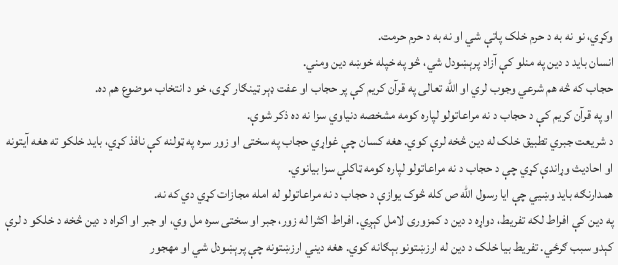وکړي، نو نه به د حرم خلک پاتې شي او نه به د حرم حرمت.
انسان باید د دین په منلو کې آزاد پرېښودل شي، څو په خپله خوښه دین ومني.
حجاب که څه هم شرعي وجوب لري او الله تعالی په قرآن کریم کې پر حجاب او عفت ډېر ټینګار کړی، خو د انتخاب موضوع هم ده.
او په قرآن کریم کې د حجاب د نه مراعاتولو لپاره کومه مشخصه دنیاوي سزا نه ده ذکر شوې.
د شریعت جبري تطبیق خلک له دین څخه لرې کوي. هغه کسان چې غواړي حجاب په سختی او زور سره په ټولنه کې نافذ کړي، باید خلکو ته هغه آیتونه او احادیث وړاندې کړي چې د حجاب د نه مراعاتولو لپاره کومه ټاکلې سزا بیانوي.
همدارنګه باید وښيي چې ایا رسول الله ص کله څوک یوازې د حجاب د نه مراعاتولو له امله مجازات کړي دي که نه.
په دین کې افراط لکه تفریط، دواړه د دین د کمزوری لامل کېږي. افراط اکثرا له زور، جبر او سختی سره مل وي، او جبر او اکراه د دین څخه د خلکو د لرې کېدو سبب ګرځي. تفریط بیا خلک د دین له ارزښتونو بېګانه کوي. هغه دیني ارزښتونه چې پرېښودل شي او مهجور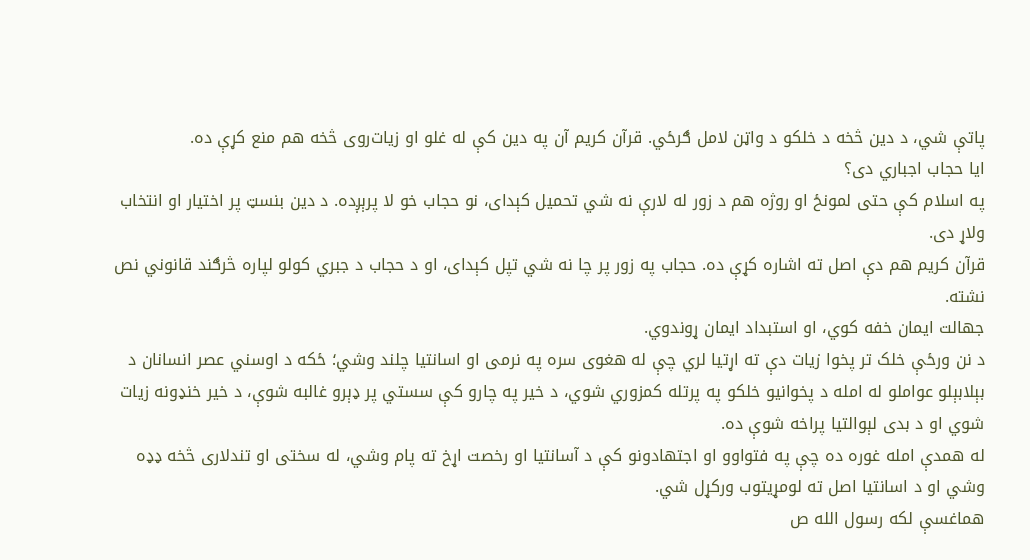پاتې شي، د دین څخه د خلکو د واټن لامل ګرځي. قرآن کریم آن په دین کې له غلو او زیات‌روی څخه هم منع کړې ده.
ایا حجاب اجباري دی؟
په اسلام کې حتی لمونځ او روژه هم د زور له لارې نه شي تحمیل کېدای، نو حجاب خو لا پرېږده. د دین بنسټ پر اختیار او انتخاب ولاړ دی.
قرآن کریم هم دې اصل ته اشاره کړې ده. حجاب په زور پر چا نه شي تپل کېدای، او د حجاب د جبري کولو لپاره څرګند قانوني نص نشته.
جهالت ایمان خفه کوي، او استبداد ایمان ړوندوي.
د نن ورځې خلک تر پخوا زیات دې ته اړتیا لري چې له هغوی سره په نرمی او اسانتیا چلند وشي؛ ځکه د اوسني عصر انسانان د بېلابېلو عواملو له امله د پخوانیو خلکو په پرتله کمزوري شوي، د خیر په چارو کې سستي پر ډېرو غالبه شوې، د خیر خنډونه زیات شوي او د بدی لېوالتیا پراخه شوې ده.
له همدې امله غوره ده چې په فتواوو او اجتهادونو کې د آسانتیا او رخصت اړخ ته پام وشي، له سختی او تندلاری څخه ډډه وشي او د اسانتیا اصل ته لومړیتوب ورکړل شي.
هماغسې لکه رسول الله ص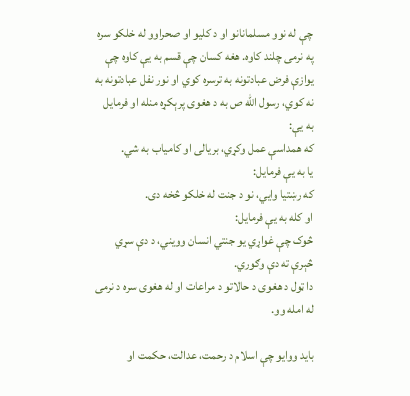چې له نوو مسلمانانو او د کلیو او صحراوو له خلکو سره په نرمی چلند کاوه. هغه کسان چې قسم به یې کاوه چې یوازې فرض عبادتونه به ترسره کوي او نور نفل عبادتونه به نه کوي، رسول الله ص به د هغوی پرېکړه منله او فرمایل به یې:
که همداسې عمل وکړي، بریالی او کامیاب به شي.
یا به یې فرمایل:
که رښتیا وایي، نو د جنت له خلکو څخه دی.
او کله به یې فرمایل:
څوک چې غواړي یو جنتي انسان وویني، د دې سړي څېرې ته دې وګوري.
دا ټول د هغوی د حالاتو د مراعات او له هغوی سره د نرمی له امله وو.

باید ووایو چې اسلام د رحمت، عدالت، حکمت او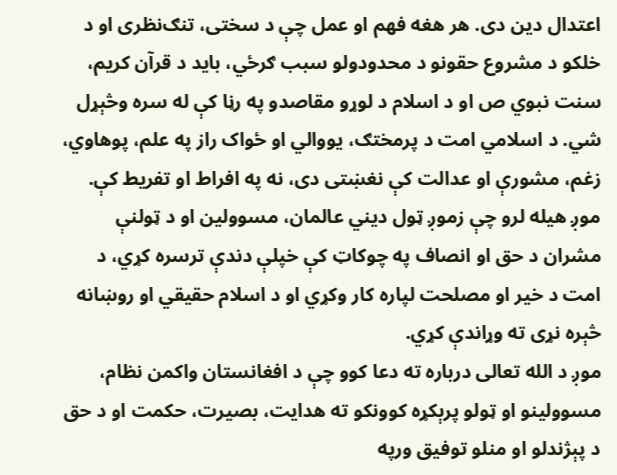اعتدال دین دی. هر هغه فهم او عمل چې د سختی، تنګ‌نظری او د خلکو د مشروع حقونو د محدودولو سبب ګرځي، باید د قرآن کریم، سنت نبوي ص او د اسلام د لوړو مقاصدو په رڼا کې له سره وڅېړل شي. د اسلامي امت د پرمختګ، یووالي او ځواک راز په علم، پوهاوي، زغم، مشورې او عدالت کې نغښتی دی، نه په افراط او تفریط کې.
موږ هیله لرو چې زموږ ټول دیني عالمان، مسوولین او د ټولنې مشران د حق او انصاف په چوکاټ کې خپلې دندې ترسره کړي، د امت د خیر او مصلحت لپاره کار وکړي او د اسلام حقیقي او روښانه څېره نړی ته وړاندې کړي.
موږ د الله تعالی درباره ته دعا کوو چې د افغانستان واکمن نظام، مسوولینو او ټولو پرېکړه کوونکو ته هدایت، بصیرت، حکمت او د حق د پېژندلو او منلو توفیق ورپه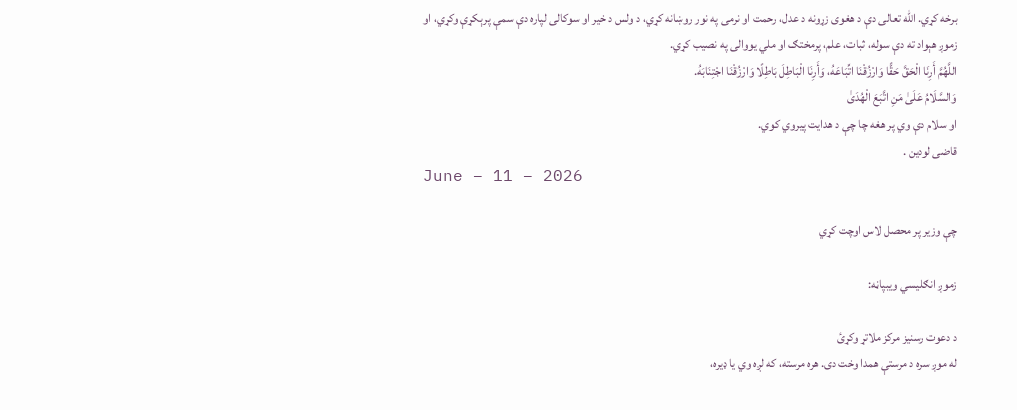برخه کړي. الله تعالی دې د هغوی زړونه د عدل، رحمت او نرمی په نور روښانه کړي، د ولس د خیر او سوکالی لپاره دې سمې پرېکړې وکړي، او زموږ هېواد ته دې سوله، ثبات، علم، پرمختګ او ملي یووالی په نصیب کړي.
اللَّهُمَّ أَرِنَا الْحَقَّ حَقًّا وَارْزُقْنَا اتِّبَاعَهُ، وَأَرِنَا الْبَاطِلَ بَاطِلًا وَارْزُقْنَا اجْتِنَابَهُ.
وَالسَّلَامُ عَلَىٰ مَنِ اتَّبَعَ الْهُدَىٰ
او سلام دې وي پر هغه چا چې د هدایت پیروي کوي.
قاضی لودین .
June – 11 – 2026

چې وزیر پر محصل لاس اوچت کړي

زموږ انګلیسي ویبپاڼه:

د دعوت رسنیز مرکز ملاتړ وکړئ
له موږ سره د مرستې همدا وخت دی. هره مرسته، که لږه وي یا ډیره،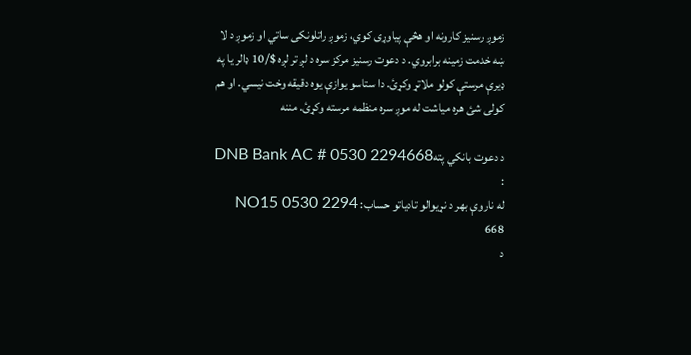زموږ رسنیز کارونه او هڅې پیاوړی کوي، زموږ راتلونکی ساتي او زموږ د لا ښه خدمت زمینه برابروي. د دعوت رسنیز مرکز سره د لږ تر لږه $/10 ډالر یا په ډیرې مرستې کولو ملاتړ وکړئ. دا ستاسو یوازې یوه دقیقه وخت نیسي. او هم کولی شئ هره میاشت له موږ سره منظمه مرسته وکړئ. مننه

د دعوت بانکي پتهDNB Bank AC # 0530 2294668 :
له ناروې بهر د نړیوالو تادیاتو حساب: NO15 0530 2294 668
د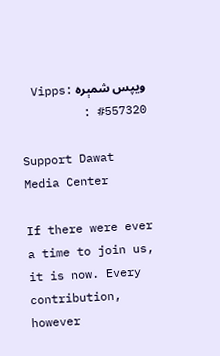ویپس شمېره Vipps: #557320 :

Support Dawat Media Center

If there were ever a time to join us, it is now. Every contribution, however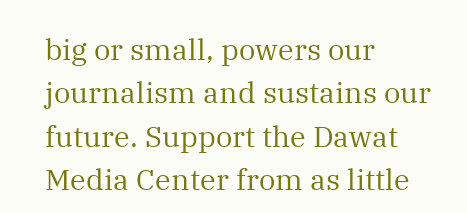big or small, powers our journalism and sustains our future. Support the Dawat Media Center from as little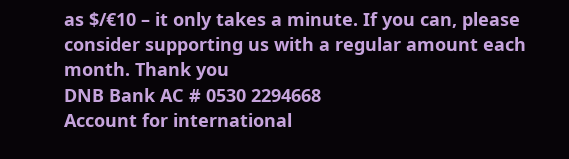as $/€10 – it only takes a minute. If you can, please consider supporting us with a regular amount each month. Thank you
DNB Bank AC # 0530 2294668
Account for international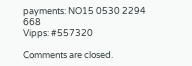payments: NO15 0530 2294 668
Vipps: #557320

Comments are closed.